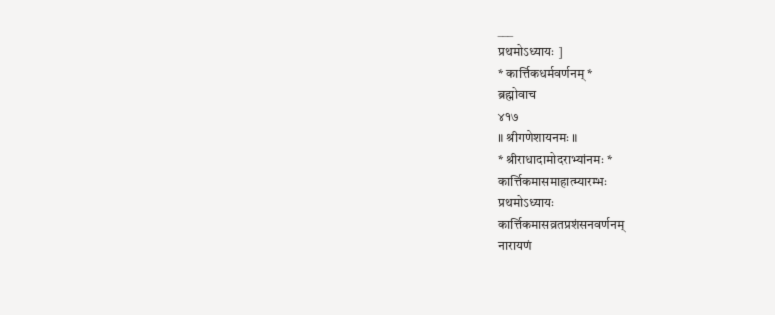___
प्रथमोऽध्यायः ]
* कार्त्तिकधर्मवर्णनम् *
ब्रह्मोवाच
४१७
॥ श्रीगणेशायनमः ॥
* श्रीराधादामोदराभ्यांनमः *
कार्त्तिकमासमाहात्म्यारम्भः
प्रथमोऽध्यायः
कार्त्तिकमासव्रतप्रशंसनवर्णनम्
नारायणं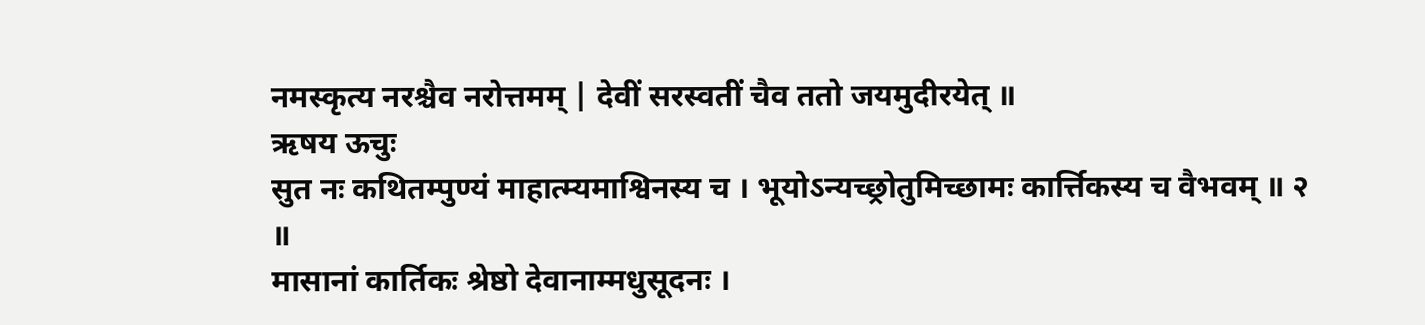नमस्कृत्य नरश्चैव नरोत्तमम् | देवीं सरस्वतीं चैव ततो जयमुदीरयेत् ॥
ऋषय ऊचुः
सुत नः कथितम्पुण्यं माहात्म्यमाश्विनस्य च । भूयोऽन्यच्छ्रोतुमिच्छामः कार्त्तिकस्य च वैभवम् ॥ २ ॥
मासानां कार्तिकः श्रेष्ठो देवानाम्मधुसूदनः ।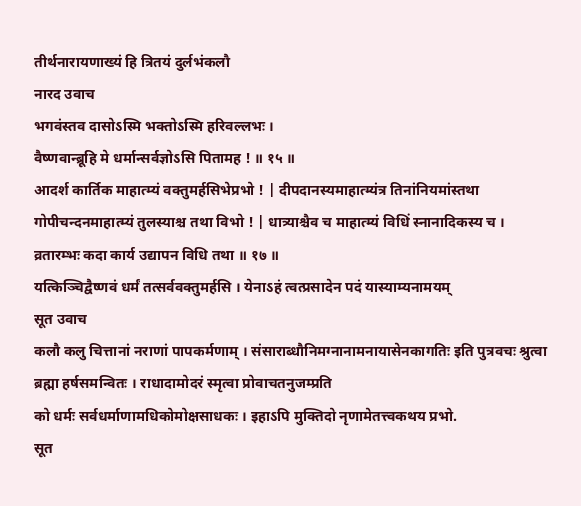तीर्थनारायणाख्यं हि त्रितयं दुर्लभंकलौ
नारद उवाच
भगवंस्तव दासोऽस्मि भक्तोऽस्मि हरिवल्लभः ।
वैष्णवान्ब्रूहि मे धर्मान्सर्वज्ञोऽसि पितामह ! ॥ १५ ॥
आदर्श कार्तिक माहात्म्यं वक्तुमर्हसिभेप्रभो ! | दीपदानस्यमाहात्म्यंत्र तिनांनियमांस्तथा गोपीचन्दनमाहात्म्यं तुलस्याश्च तथा विभो ! | धात्र्याश्चैव च माहात्म्यं विधिं स्नानादिकस्य च ।
व्रतारम्भः कदा कार्य उद्यापन विधि तथा ॥ १७ ॥
यत्किञ्चिद्वैष्णवं धर्मं तत्सर्ववक्तुमर्हसि । येनाऽहं त्वत्प्रसादेन पदं यास्याम्यनामयम्
सूत उवाच
कलौ कलु चित्तानां नराणां पापकर्मणाम् । संसाराब्धौनिमग्नानामनायासेनकागतिः इति पुत्रवचः श्रुत्वा ब्रह्मा हर्षसमन्वितः । राधादामोदरं स्मृत्वा प्रोवाचतनुजम्प्रति
को धर्मः सर्वधर्माणामधिकोमोक्षसाधकः । इहाऽपि मुक्तिदो नृणामेतत्त्वकथय प्रभो.
सूत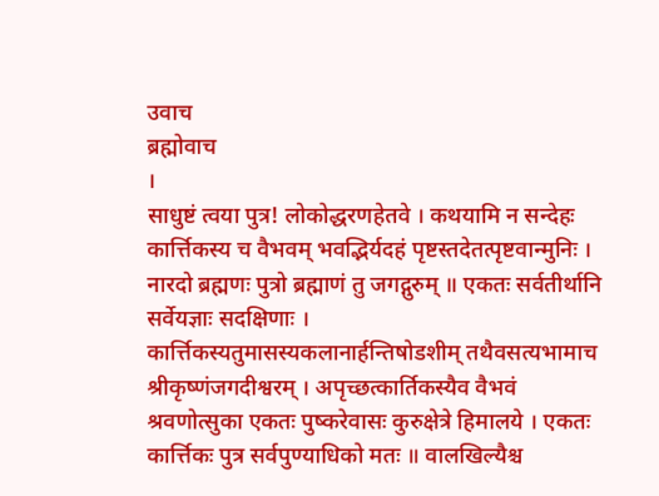उवाच
ब्रह्मोवाच
।
साधुष्टं त्वया पुत्र! लोकोद्धरणहेतवे । कथयामि न सन्देहः कार्त्तिकस्य च वैभवम् भवद्भिर्यदहं पृष्टस्तदेतत्पृष्टवान्मुनिः । नारदो ब्रह्मणः पुत्रो ब्रह्माणं तु जगद्गुरुम् ॥ एकतः सर्वतीर्थानि सर्वेयज्ञाः सदक्षिणाः । कार्त्तिकस्यतुमासस्यकलानार्हन्तिषोडशीम् तथैवसत्यभामाच श्रीकृष्णंजगदीश्वरम् । अपृच्छत्कार्तिकस्यैव वैभवं श्रवणोत्सुका एकतः पुष्करेवासः कुरुक्षेत्रे हिमालये । एकतः कार्त्तिकः पुत्र सर्वपुण्याधिको मतः ॥ वालखिल्यैश्च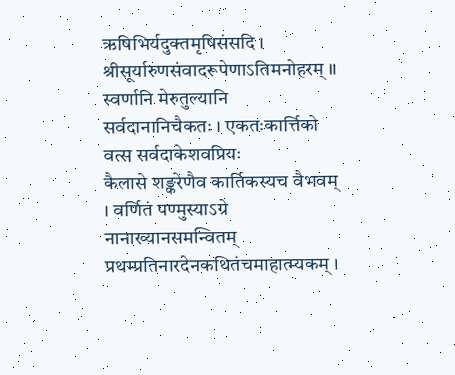ऋषिभिर्यदुक्तमृषिसंसदि । श्रीसूर्यारुणसंवादरूपेणाऽतिमनोहरम् ॥ स्वर्णानि मेरुतुल्यानि सर्वदानानिचैकतः । एकतःकार्त्तिको वत्स सर्वदाकेशवप्रियः
कैलासे शङ्करेणैव कार्तिकस्यच वैभवम् । वर्णितं पण्मुस्याऽग्रे नानाख्यानसमन्वितम् प्रथम्प्रतिनारदेनकथितंचमाहात्म्यकम् ।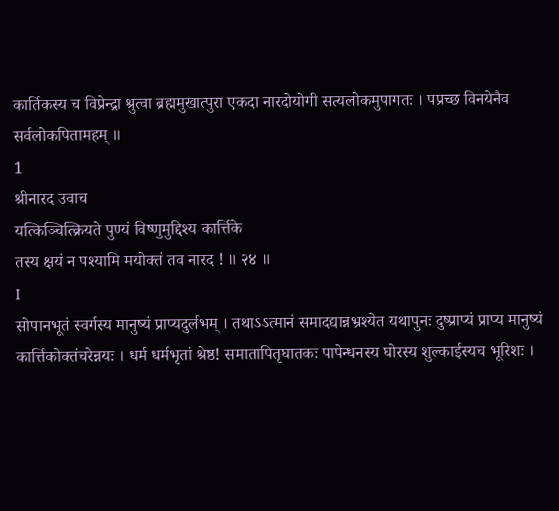कार्तिकस्य च विप्रेन्द्रा श्रुत्वा ब्रह्ममुखात्पुरा एकदा नारदोयोगी सत्यलोकमुपागतः । पप्रच्छ विनयेनैव सर्वलोकपितामहम् ॥
1
श्रीनारद उवाच
यत्किञ्चित्क्रियते पुण्यं विष्णुमुद्दिश्य कार्त्तिके
तस्य क्षयं न पश्यामि मयोक्तं तव नारद ! ॥ २४ ॥
I
सोपानभूतं स्वर्गस्य मानुष्यं प्राप्यदुर्लभम् । तथाऽऽत्मानं समादद्यान्नभ्रश्येत यथापुनः दुष्प्राप्यं प्राप्य मानुष्यं कार्त्तिकोक्तंचरेन्नयः । धर्म धर्मभृतां श्रेष्ठ! समातापितृघातकः पापेन्धनस्य घोरस्य शुल्काईस्यच भूरिशः ।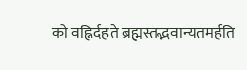को वह्निर्दहते ब्रह्मस्तद्भवान्यतमर्हति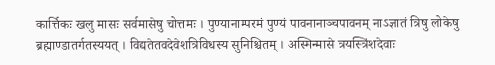कार्त्तिकः खलु मासः सर्वमासेषु चोत्तमः । पुण्यानाम्परमं पुण्यं पावनानाञ्चपावनम् नाऽज्ञातं त्रिषु लोकेषु ब्रह्माण्डातर्गतस्ययत् । विद्यतेतवदेवेशत्रिविधस्य सुनिश्चितम् । अस्मिन्मासे त्रयस्त्रिंशदेवाः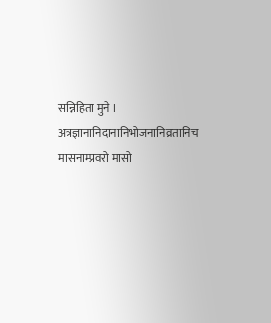सन्निहिता मुने । अत्रज्ञानानिदानानिभोजनानिव्रतानिच मासनाम्प्रवरो मासो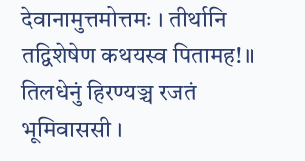देवानामुत्तमोत्तमः । तीर्थानि तद्विशेषेण कथयस्व पितामह!॥ तिलधेनुं हिरण्यञ्च रजतं भूमिवाससी ।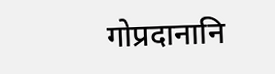गोप्रदानानि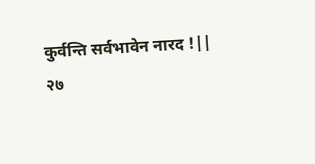कुर्वन्ति सर्वभावेन नारद !||
२७